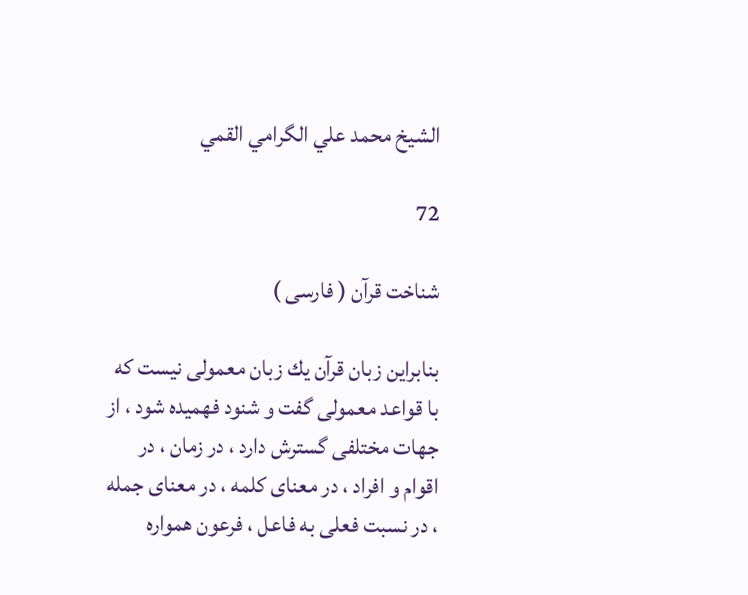الشيخ محمد علي الگرامي القمي

72

شناخت قرآن ( فارسى )

بنابراين زبان قرآن يك زبان معمولى نيست كه با قواعد معمولى گفت و شنود فهميده شود ، از جهات مختلفى گسترش دارد ، در زمان ، در اقوام و افراد ، در معناى كلمه ، در معناى جمله ، در نسبت فعلى به فاعل ، فرعون همواره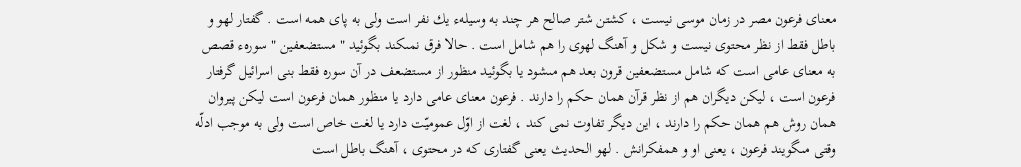معناى فرعون مصر در زمان موسى نيست ، كشتن شتر صالح هر چند به وسيلهء يك نفر است ولى به پاى همه است . گفتار لهو و باطل فقط از نظر محتوى نيست و شكل و آهنگ لهوى را هم شامل است . حالا فرق نمىكند بگوئيد " مستضعفين " سورهء قصص به معناى عامى است كه شامل مستضعفين قرون بعد هم مىشود يا بگوئيد منظور از مستضعف در آن سوره فقط بنى اسرائيل گرفتار فرعون است ، ليكن ديگران هم از نظر قرآن همان حكم را دارند . فرعون معناى عامى دارد يا منظور همان فرعون است ليكن پيروان همان روش هم همان حكم را دارند ، اين ديگر تفاوت نمى كند ، لغت از اوّل عموميّت دارد يا لغت خاص است ولى به موجب ادلّه وقتى مىگويند فرعون ، يعنى او و همفكرانش . لهو الحديث يعنى گفتارى كه در محتوى ، آهنگ باطل است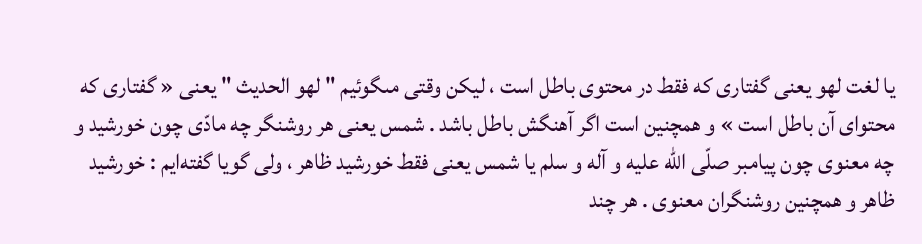يا لغت لهو يعنى گفتارى كه فقط در محتوى باطل است ، ليكن وقتى مىگوئيم " لهو الحديث " يعنى « گفتارى كه محتواى آن باطل است » و همچنين است اگر آهنگش باطل باشد . شمس يعنى هر روشنگر چه مادّى چون خورشيد و چه معنوى چون پيامبر صلّى اللّه عليه و آله و سلم يا شمس يعنى فقط خورشيد ظاهر ، ولى گويا گفته‌ايم : خورشيد ظاهر و همچنين روشنگران معنوى . هر چند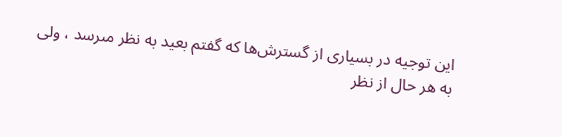اين توجيه در بسيارى از گسترش‌ها كه گفتم بعيد به نظر مىرسد ، ولى به هر حال از نظر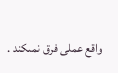واقع عملى فرق نمىكند .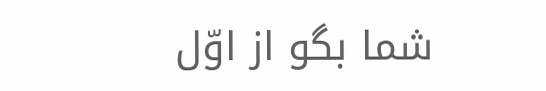شما بگو از اوّل